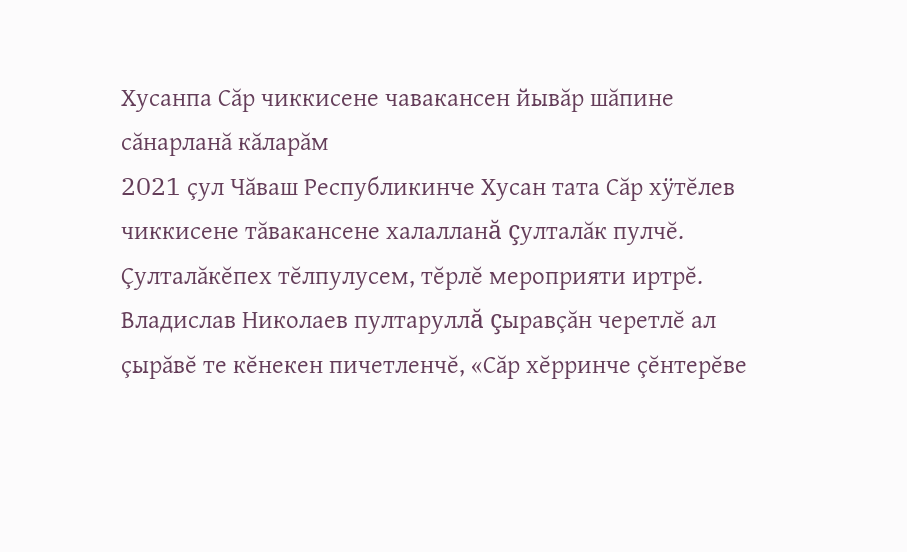Хусанпа Сăр чиккисене чавакансен йывăр шăпине сăнарланă кăларăм
2021 çул Чăваш Республикинче Хусан тата Сăр хÿтĕлев чиккисене тăвакансене халалланă çулталăк пулчĕ. Çулталăкĕпех тĕлпулусем, тĕрлĕ мероприяти иртрĕ. Владислав Николаев пултаруллă çыравçăн черетлĕ ал çырăвĕ те кĕнекен пичетленчĕ, «Сăр хĕрринче çĕнтерĕве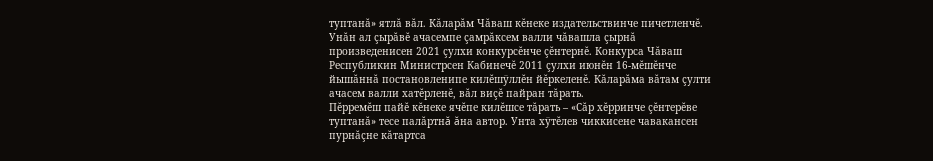туптанă» ятлă вăл. Кăларăм Чăваш кĕнеке издательствинче пичетленчĕ. Унăн ал çырăвĕ ачасемпе çамрăксем валли чăвашла çырнă произведенисен 2021 çулхи конкурсĕнче çĕнтернĕ. Конкурса Чăваш Республикин Министрсен Кабинечĕ 2011 çулхи июнĕн 16-мĕшĕнче йышăннă постановленипе килĕшÿллĕн йĕркеленĕ. Кăларăма вăтам çулти ачасем валли хатĕрленĕ, вăл виçĕ пайран тăрать.
Пĕрремĕш пайĕ кĕнеке ячĕпе килĕшсе тăрать – «Сăр хĕрринче çĕнтерĕве туптанă» тесе палăртнă ăна автор. Унта хÿтĕлев чиккисене чавакансен пурнăçне кăтартса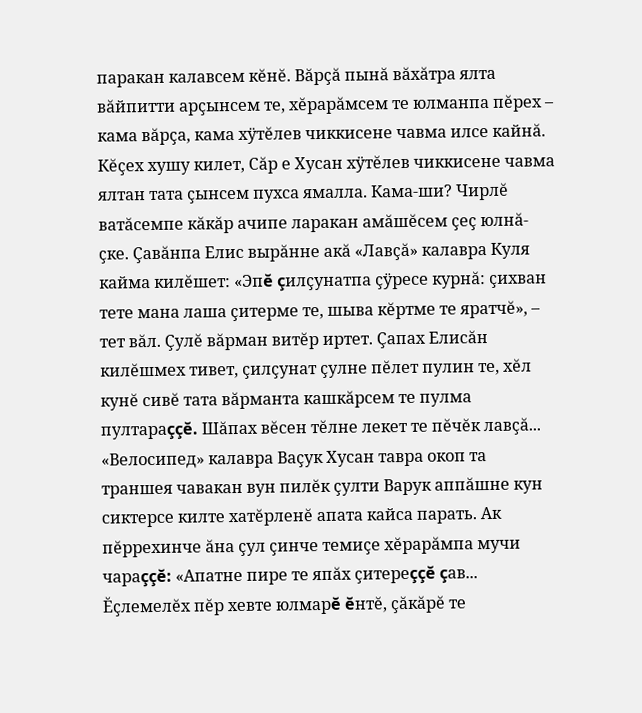паракан калавсем кĕнĕ. Вăрçă пынă вăхăтра ялта вăйпитти арçынсем те, хĕрарăмсем те юлманпа пĕрех – кама вăрçа, кама хÿтĕлев чиккисене чавма илсе кайнă. Кĕçех хушу килет, Сăр е Хусан хÿтĕлев чиккисене чавма ялтан тата çынсем пухса ямалла. Кама-ши? Чирлĕ ватăсемпе кăкăр ачипе ларакан амăшĕсем çеç юлнă-çке. Çавăнпа Елис вырăнне акă «Лавçă» калавра Куля кайма килĕшет: «Эпĕ çилçунатпа çÿресе курнă: çихван тете мана лаша çитерме те, шыва кĕртме те яратчĕ», – тет вăл. Çулĕ вăрман витĕр иртет. Çапах Елисăн килĕшмех тивет, çилçунат çулне пĕлет пулин те, хĕл кунĕ сивĕ тата вăрманта кашкăрсем те пулма пултараççĕ. Шăпах вĕсен тĕлне лекет те пĕчĕк лавçă...
«Велосипед» калавра Ваçук Хусан тавра окоп та траншея чавакан вун пилĕк çулти Варук аппăшне кун сиктерсе килте хатĕрленĕ апата кайса парать. Ак пĕррехинче ăна çул çинче темиçе хĕрарăмпа мучи чараççĕ: «Апатне пире те япăх çитереççĕ çав... Ĕçлемелĕх пĕр хевте юлмарĕ ĕнтĕ, çăкăрĕ те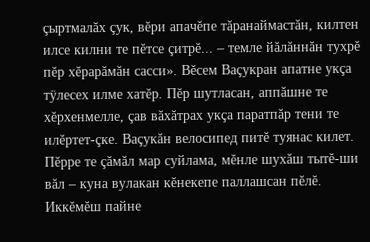çыртмалăх çук, вĕри апачĕпе тăранаймастăн, килтен илсе килни те пĕтсе çитрĕ... – темле йăлăннăн тухрĕ пĕр хĕрарăмăн сасси». Вĕсем Ваçукран апатне укçа тÿлесех илме хатĕр. Пĕр шутласан, аппăшне те хĕрхенмелле, çав вăхăтрах укçа паратпăр тени те илĕртет-çке. Ваçукăн велосипед питĕ туянас килет. Пĕрре те çăмăл мар суйлама, мĕнле шухăш тытĕ-ши вăл – куна вулакан кĕнекепе паллашсан пĕлĕ.
Иккĕмĕш пайне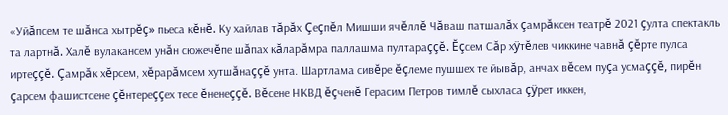«Уйăпсем те шăнса хытрĕç» пьеса кĕнĕ. Ку хайлав тăрăх Çеçпĕл Мишши ячĕллĕ Чăваш патшалăх çамрăксен театрĕ 2021 çулта спектакль та лартнă. Халĕ вулакансем унăн сюжечĕпе шăпах кăларăмра паллашма пултараççĕ. Ĕçсем Сăр хÿтĕлев чиккине чавнă çĕрте пулса иртеççĕ. Çамрăк хĕрсем, хĕрарăмсем хутшăнаççĕ унта. Шартлама сивĕре ĕçлеме пушшех те йывăр, анчах вĕсем пуçа усмаççĕ, пирĕн çарсем фашистсене çĕнтереççех тесе ĕненеççĕ. Вĕсене НКВД ĕçченĕ Герасим Петров тимлĕ сыхласа çÿрет иккен,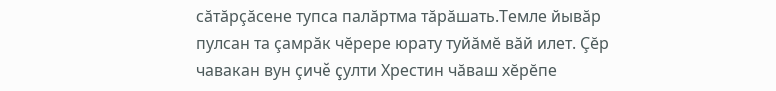сăтăрçăсене тупса палăртма тăрăшать.Темле йывăр пулсан та çамрăк чĕрере юрату туйăмĕ вăй илет. Çĕр чавакан вун çичĕ çулти Хрестин чăваш хĕрĕпе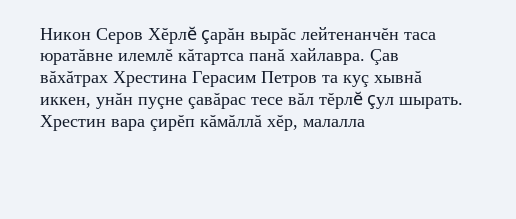Никон Серов Хĕрлĕ çарăн вырăс лейтенанчĕн таса юратăвне илемлĕ кăтартса панă хайлавра. Çав вăхăтрах Хрестина Герасим Петров та куç хывнă иккен, унăн пуçне çавăрас тесе вăл тĕрлĕ çул шырать. Хрестин вара çирĕп кăмăллă хĕр, малалла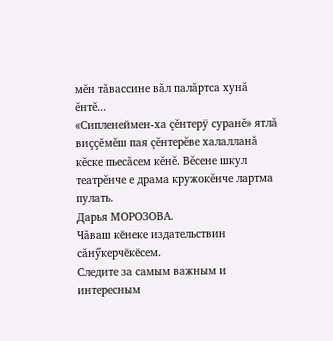мĕн тăвассине вăл палăртса хунă ĕнтĕ...
«Сипленеймен-ха çĕнтерÿ суранĕ» ятлă виççĕмĕш пая çĕнтерĕве халалланă кĕске пьесăсем кĕнĕ. Вĕсене шкул театрĕнче е драма кружокĕнче лартма пулать.
Дарья МОРОЗОВА.
Чăваш кӗнеке издательствин сăнӳкерчӗкӗсем.
Следите за самым важным и интересным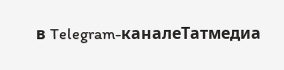в Telegram-каналеТатмедиа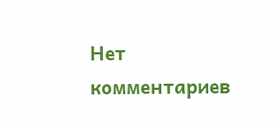Нет комментариев